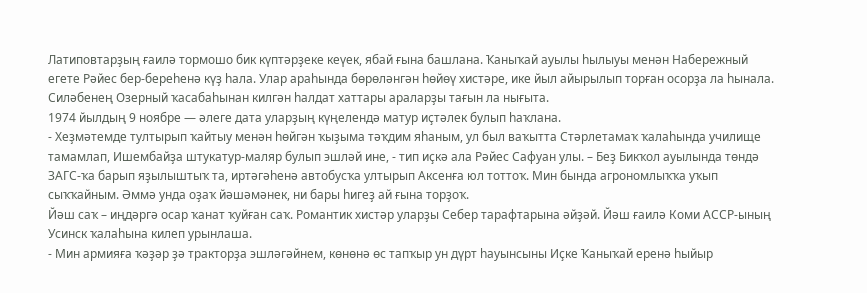Латиповтарҙың ғаилә тормошо бик күптәрҙеке кеүек, ябай ғына башлана. Ҡаныҡай ауылы һылыуы менән Набережный егете Рәйес бер-береһенә күҙ һала. Улар араһында бөрөләнгән һөйөү хистәре, ике йыл айырылып торған осорҙа ла һынала. Силәбенең Озерный ҡасабаһынан килгән һалдат хаттары араларҙы тағын ла нығыта.
1974 йылдың 9 ноябре — әлеге дата уларҙың күңелендә матур иҫтәлек булып һаҡлана.
- Хеҙмәтемде тултырып ҡайтыу менән һөйгән ҡыҙыма тәҡдим яһаным, ул был ваҡытта Стәрлетамаҡ ҡалаһында училище тамамлап, Ишембайҙа штукатур-маляр булып эшләй ине, - тип иҫкә ала Рәйес Сафуан улы. – Беҙ Бикҡол ауылында төндә ЗАГС-ҡа барып яҙылыштыҡ та, иртәгәһенә автобусҡа ултырып Аксенға юл тоттоҡ. Мин бында агрономлыҡҡа уҡып сыҡҡайным. Әммә унда оҙаҡ йәшәмәнек, ни бары һигеҙ ай ғына торҙоҡ.
Йәш саҡ – иңдәргә осар ҡанат ҡуйған саҡ. Романтик хистәр уларҙы Себер тарафтарына әйҙәй. Йәш ғаилә Коми АССР-ының Усинск ҡалаһына килеп урынлаша.
- Мин армияға ҡәҙәр ҙә тракторҙа эшләгәйнем, көнөнә өс тапҡыр ун дүрт һауынсыны Иҫке Ҡаныҡай еренә һыйыр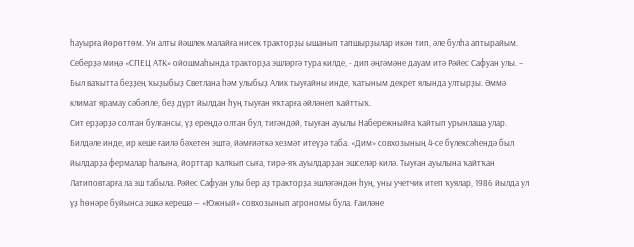һауырға йөрөттөм. Ун алты йәшлек малайға нисек тракторҙы ышанып тапшырҙылар икән тип, әле булһа аптырайым. Себерҙә миңә «СПЕЦ АТК» ойошмаһында тракторҙа эшләргә тура килде, - дип әңгәмәне дауам итә Рәйес Сафуан улы. – Был ваҡытта беҙҙең ҡыҙыбыҙ Светлана һәм улыбыҙ Алик тыуғайны инде, ҡатыным декрет ялында ултырҙы. Әммә климат ярамау сәбәпле, беҙ дүрт йылдан һуң тыуған яҡтарға әйләнеп ҡайттыҡ.
Сит ерҙәрҙә солтан булғансы, үҙ ереңдә олтан бул, тигәндәй, тыуған ауылы Набережныйға ҡайтып урынлаша улар. Билдәле инде, ир кеше ғаилә бәхетен эштә, йәмғиәткә хезмәт итеүҙә таба. «Дим» совхозының 4-се бүлексәһендә был йылдарҙа фермалар һалына, йорттар ҡалҡып сыға, тирә-яҡ ауылдарҙан эшселәр килә. Тыуған ауылына ҡайтҡан Латиповтарға ла эш табыла. Рәйес Сафуан улы бер аҙ тракторҙа эшләгәндән һуң, уны учетчик итеп ҡуялар, 1986 йылда ул үҙ hөнәре буйынса эшкә керешә — «Южный» совхозыныn агрономы була. Ғаиләне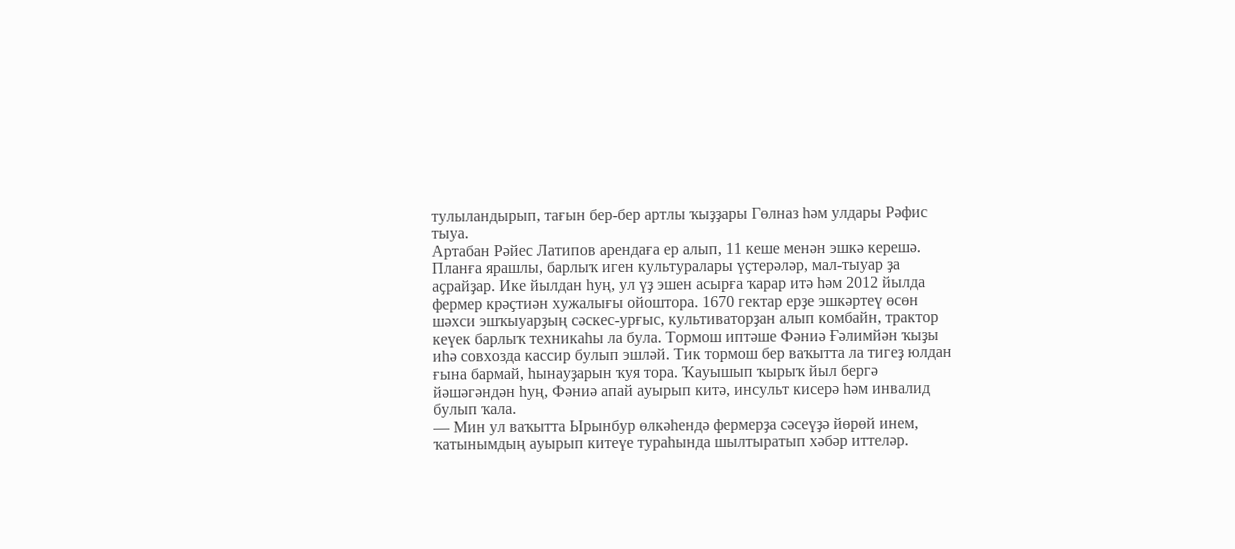тулыландырып, тағын бер-бер артлы ҡыҙҙары Гөлназ hәм улдары Рәфис тыуа.
Артабан Рәйес Латипов арендаға ер алып, 11 кеше менән эшкә керешә. Планға ярашлы, барлыҡ иген культуралары үҫтерәләр, мал-тыуар ҙа аҫрайҙар. Ике йылдан һуң, ул үҙ эшен асырға ҡарар итә hәм 2012 йылда фермер крәҫтиән хужалығы ойоштора. 1670 гектар ерҙе эшкәртеү өсөн шәхси эшҡыуарҙың сәскес-урғыс, культиваторҙан алып комбайн, трактор кеүек барлыҡ техникаһы ла була. Тормош иптәше Фәниә Ғәлимйән ҡыҙы иһә совхозда кассир булып эшләй. Тик тормош бер ваҡытта ла тигеҙ юлдан ғына бармай, һынауҙарын ҡуя тора. Ҡауышып ҡырыҡ йыл бергә йәшәгәндән һуң, Фәниә апай ауырып китә, инсульт кисерә hәм инвалид булып ҡала.
— Мин ул ваҡытта Ырынбур өлкәһендә фермерҙа сәсеүҙә йөрөй инем, ҡатынымдың ауырып китеүе тураһында шылтыратып хәбәр иттеләр.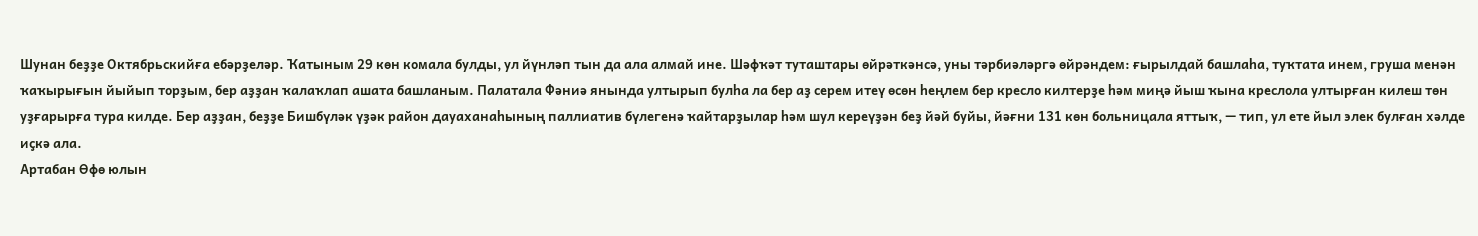Шунан беҙҙе Октябрьскийға ебәрҙеләр. Ҡатыным 29 көн комала булды, ул йүнләп тын да ала алмай ине. Шәфҡәт туташтары өйрәткәнсә, уны тәрбиәләргә өйрәндем: ғырылдай башлаһа, туҡтата инем, груша менән ҡаҡырығын йыйып торҙым, бер аҙҙан ҡалаҡлап ашата башланым. Палатала Фәниә янында ултырып булһа ла бер аҙ серем итеү өсөн һеңлем бер кресло килтерҙе һәм миңә йыш ҡына креслола ултырған килеш төн уҙғарырға тура килде. Бер аҙҙан, беҙҙе Бишбүләк үҙәк район дауаханаһының паллиатив бүлегенә ҡайтарҙылар hәм шул кереүҙән беҙ йәй буйы, йәғни 131 көн больницала яттыҡ, — тип, ул ете йыл элек булған хәлде иҫкә ала.
Артабан Өфө юлын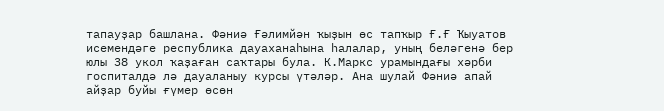тапауҙар башлана. Фәниә Ғәлимйән ҡыҙын өс тапҡыр Ғ.Ғ Ҡыуатов исемендәге республика дауаханаһына һалалар, уның беләгенә бер юлы 38 укол ҡаҙаған саҡтары була. К.Маркс урамындағы хәрби госпиталдә лә дауаланыу курсы үтәләр. Ана шулай Фәниә апай айҙар буйы ғүмер өсөн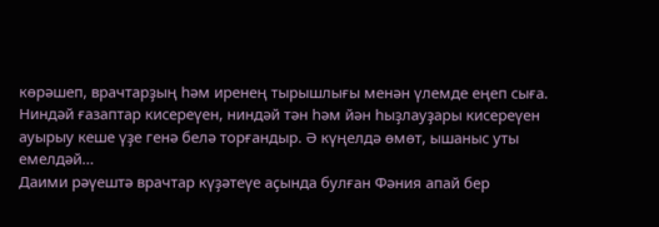көрәшеп, врачтарҙың hәм иренең тырышлығы менән үлемде еңеп сыға. Ниндәй ғазаптар кисереүен, ниндәй тән hәм йән һыҙлауҙары кисереүен ауырыу кеше үҙе генә белә торғандыр. Ә күңелдә өмөт, ышаныс уты емелдәй...
Даими рәүештә врачтар күҙәтеүе аҫында булған Фәния апай бер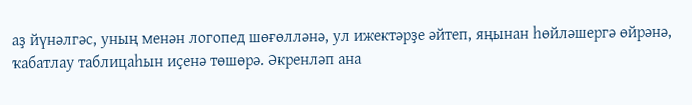аҙ йүнәлгәс, уның менән логопед шөғөлләнә, ул ижектәрҙе әйтеп, яңынан һөйләшергә өйрәнә, ҡабатлау таблицаһын иҫенә төшөрә. Әкренләп ана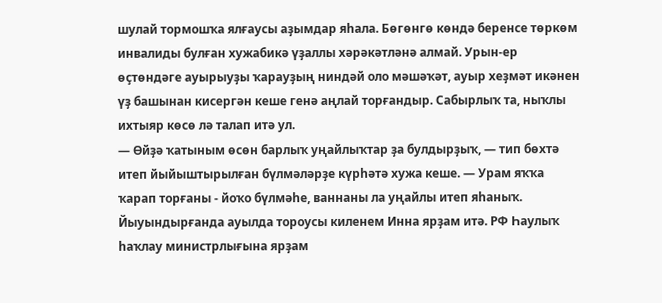шулай тормошҡа ялғаусы аҙымдар яһала. Бөгөнгө көндә беренсе төркөм инвалиды булған хужабикә үҙаллы хәрәкәтләнә алмай. Урын-ер өҫтөндәге ауырыуҙы ҡарауҙың ниндәй оло мәшәҡәт, ауыр хеҙмәт икәнен үҙ башынан кисергән кеше генә аңлай торғандыр. Сабырлыҡ та, ныҡлы ихтыяр көсө лә талап итә ул.
— Өйҙә ҡатыным өсөн барлыҡ уңайлыҡтар ҙа булдырҙыҡ, — тип бөхтә итеп йыйыштырылған бүлмәләрҙе күрһәтә хужа кеше. — Урам яҡҡа ҡарап торғаны - йоҡо бүлмәһе, ваннаны ла уңайлы итеп яһаныҡ. Йыуындырғанда ауылда тороусы киленем Инна ярҙам итә. РФ Һаулыҡ һаҡлау министрлығына ярҙам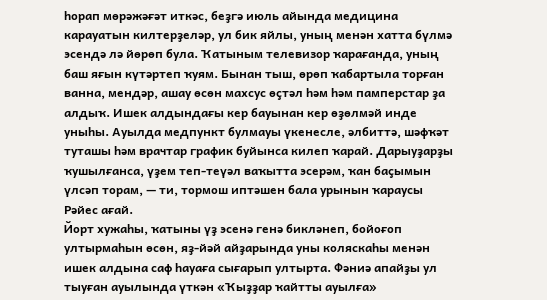һорап мөрәжәғәт иткәс, беҙгә июль айында медицина карауатын килтерҙеләр, ул бик яйлы, уның менән хатта бүлмә эсендә лә йөрөп була. Ҡатыным телевизор ҡарағанда, уның баш яғын күтәртеп ҡуям. Бынан тыш, өрөп ҡабартыла торған ванна, мендәр, ашау өсөн махсус өҫтәл һәм һәм памперстар ҙа алдыҡ. Ишек алдындағы кер бауынан кер өҙөлмәй инде уныһы. Ауылда медпункт булмауы үкенесле, әлбиттә, шәфҡәт туташы hәм врачтар график буйынса килеп ҡарай. Дарыуҙарҙы ҡушылғанса, үҙем теп-теүәл ваҡытта эсерәм, ҡан баҫымын үлсәп торам, — ти, тормош иптәшен бала урынын ҡараусы Рәйес ағай.
Йорт хужаһы, ҡатыны үҙ эсенә генә бикләнеп, бойоғоп ултырмаһын өсөн, яҙ-йәй айҙарында уны коляскаһы менән ишек алдына саф hауаға сығарып ултырта. Фәниә апайҙы ул тыуған ауылында үткән «Ҡыҙҙар ҡайтты ауылға»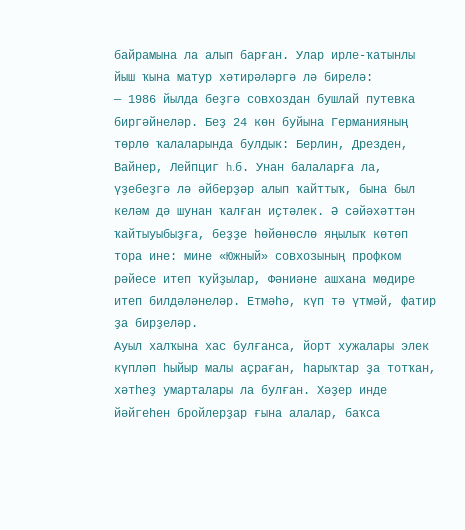байрамына ла алып барған. Улар ирле-ҡатынлы йыш ҡына матур хәтирәләргә лә бирелә:
— 1986 йылда беҙгә совхоздан бушлай путевка биргәйнeләр. Беҙ 24 көн буйына Германияның төрлө ҡалаларында булдык: Берлин, Дрезден, Вайнер, Лейпциг h.б. Унан балаларға ла, үҙебеҙгә лә әйберҙәр алып ҡайттыҡ, бына был келәм дә шунан ҡалған иҫтәлек. Ә сәйәхәттән ҡайтыуыбыҙға, беҙҙе һөйөнөслө яңылыҡ көтөп тора ине: мине «Южный» совхозының профком рәйесе итеп ҡуйҙылар, Фәниәне ашхана мөдире итеп билдәләнеләр. Етмәһә, күп тә үтмәй, фатир ҙа бирҙеләр.
Ауыл халҡына хас булғанса, йорт хужалары элек күпләп һыйыр малы аҫраған, һарыҡтар ҙа тотҡан, хәтһеҙ умарталары ла булған. Хәҙер инде йәйгеһен бройлерҙар ғына алалар, баҡса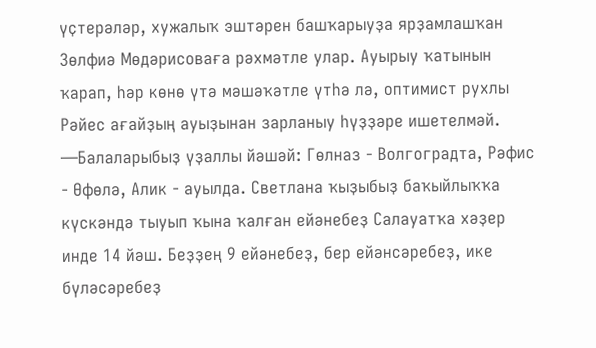үҫтерәләр, хужалыҡ эштәрен башҡарыуҙа ярҙамлашҡан Зөлфиә Мөдәрисоваға рәхмәтле улар. Ауырыу ҡатынын ҡарап, һәр көнө үтә мәшәҡәтле үтһә лә, оптимист рухлы Рәйес ағайҙың ауыҙынан зарланыу һүҙҙәре ишетелмәй.
—Балаларыбыҙ үҙаллы йәшәй: Гөлназ - Волгоградта, Рәфис - Өфөлә, Алик - ауылда. Светлана ҡыҙыбыҙ баҡыйлыҡҡа күскәндә тыуып ҡына ҡалған ейәнебеҙ Салауатҡа хәҙер инде 14 йәш. Беҙҙең 9 ейәнебеҙ, бер ейәнсәребеҙ, ике бүләсәребеҙ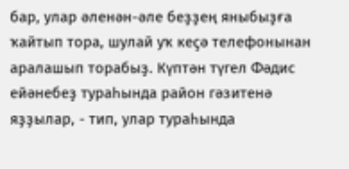бар, улар әленән-әле беҙҙең яныбыҙға ҡайтып тора, шулай уҡ кеҫә телефонынан аралашып торабыҙ. Күптән түгел Фәдис ейәнебеҙ тураһында район гәзитенә яҙҙылар, - тип, улар тураһында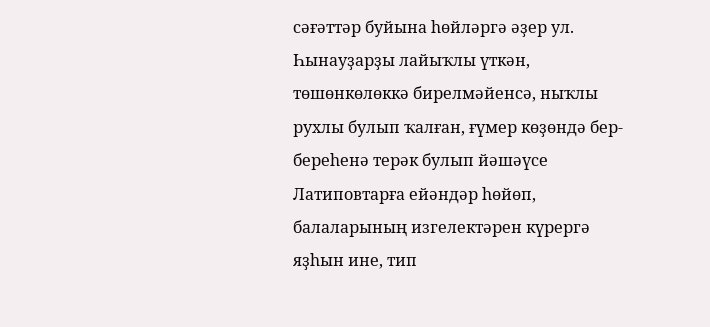сәғәттәр буйына һөйләргә әҙер ул.
Һынауҙарҙы лайыҡлы үткән, төшөнкөлөккә бирелмәйенсә, ныҡлы рухлы булып ҡалған, ғүмер көҙөндә бер-береһенә терәк булып йәшәүсе Латиповтарға ейәндәр һөйөп, балаларының изгелектәрен күрергә яҙһын ине, тип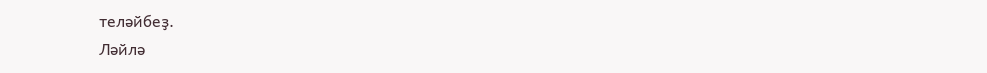теләйбеҙ.
Ләйлә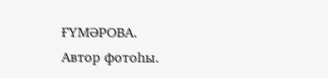ҒҮМӘРОВА.
Автор фотоһы.